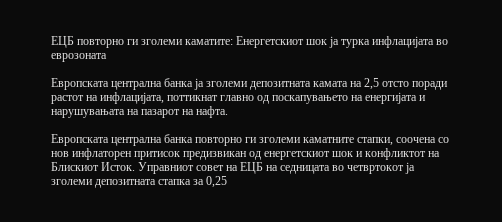ЕЦБ повторно ги зголеми каматите: Енергетскиот шок ја турка инфлацијата во еврозоната

Европската централна банка ја зголеми депозитната камата на 2,5 отсто поради растот на инфлацијата, поттикнат главно од поскапувањето на енергијата и нарушувањата на пазарот на нафта.

Европската централна банка повторно ги зголеми каматните стапки, соочена со нов инфлаторен притисок предизвикан од енергетскиот шок и конфликтот на Блискиот Исток. Управниот совет на ЕЦБ на седницата во четвртокот ја зголеми депозитната стапка за 0,25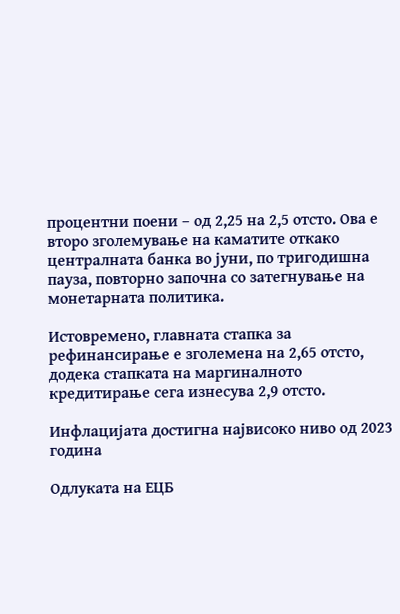процентни поени – од 2,25 на 2,5 отсто. Ова е второ зголемување на каматите откако централната банка во јуни, по тригодишна пауза, повторно започна со затегнување на монетарната политика.

Истовремено, главната стапка за рефинансирање е зголемена на 2,65 отсто, додека стапката на маргиналното кредитирање сега изнесува 2,9 отсто.

Инфлацијата достигна највисоко ниво од 2023 година

Одлуката на ЕЦБ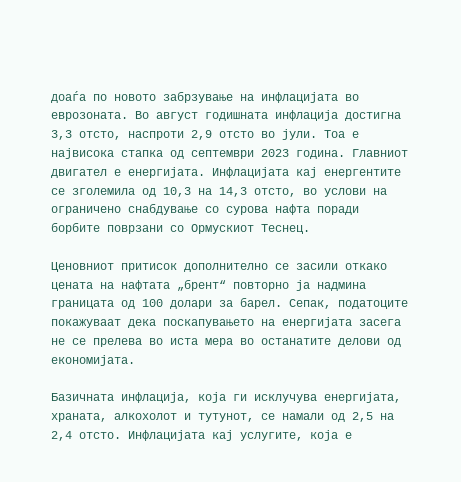доаѓа по новото забрзување на инфлацијата во еврозоната. Во август годишната инфлација достигна 3,3 отсто, наспроти 2,9 отсто во јули. Тоа е највисока стапка од септември 2023 година. Главниот двигател е енергијата. Инфлацијата кај енергентите се зголемила од 10,3 на 14,3 отсто, во услови на ограничено снабдување со сурова нафта поради борбите поврзани со Ормускиот Теснец.

Ценовниот притисок дополнително се засили откако цената на нафтата „брент“ повторно ја надмина границата од 100 долари за барел. Сепак, податоците покажуваат дека поскапувањето на енергијата засега не се прелева во иста мера во останатите делови од економијата.

Базичната инфлација, која ги исклучува енергијата, храната, алкохолот и тутунот, се намали од 2,5 на 2,4 отсто. Инфлацијата кај услугите, која е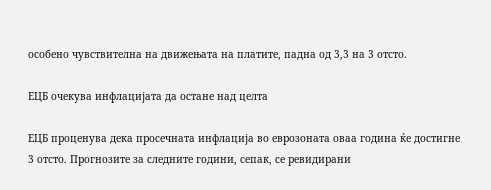особено чувствителна на движењата на платите, падна од 3,3 на 3 отсто.

ЕЦБ очекува инфлацијата да остане над целта

ЕЦБ проценува дека просечната инфлација во еврозоната оваа година ќе достигне 3 отсто. Прогнозите за следните години, сепак, се ревидирани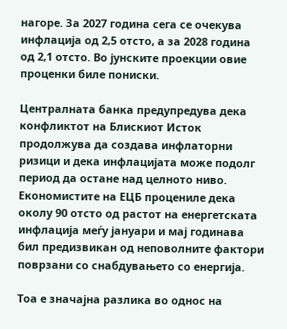нагоре. За 2027 година сега се очекува инфлација од 2,5 отсто, а за 2028 година од 2,1 отсто. Во јунските проекции овие проценки биле пониски.

Централната банка предупредува дека конфликтот на Блискиот Исток продолжува да создава инфлаторни ризици и дека инфлацијата може подолг период да остане над целното ниво. Економистите на ЕЦБ процениле дека околу 90 отсто од растот на енергетската инфлација меѓу јануари и мај годинава бил предизвикан од неповолните фактори поврзани со снабдувањето со енергија.

Тоа е значајна разлика во однос на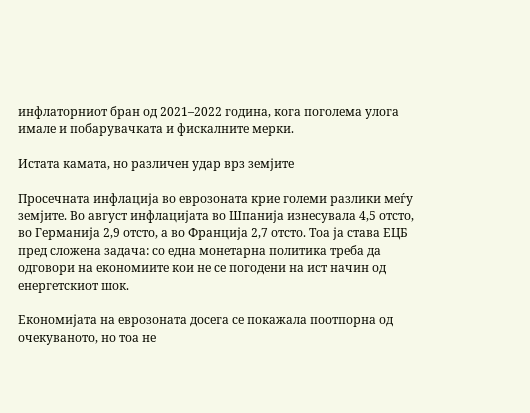инфлаторниот бран од 2021–2022 година, кога поголема улога имале и побарувачката и фискалните мерки.

Истата камата, но различен удар врз земјите

Просечната инфлација во еврозоната крие големи разлики меѓу земјите. Во август инфлацијата во Шпанија изнесувала 4,5 отсто, во Германија 2,9 отсто, а во Франција 2,7 отсто. Тоа ја става ЕЦБ пред сложена задача: со една монетарна политика треба да одговори на економиите кои не се погодени на ист начин од енергетскиот шок.

Економијата на еврозоната досега се покажала поотпорна од очекуваното, но тоа не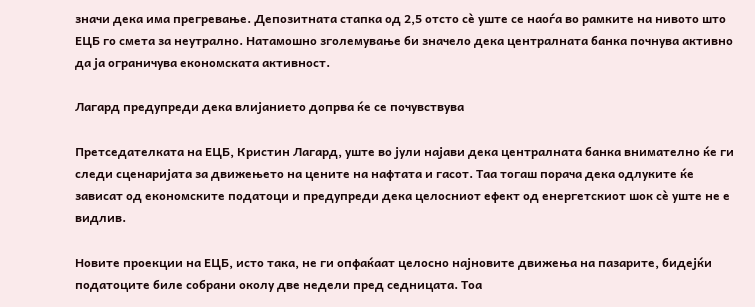значи дека има прегревање. Депозитната стапка од 2,5 отсто сè уште се наоѓа во рамките на нивото што ЕЦБ го смета за неутрално. Натамошно зголемување би значело дека централната банка почнува активно да ја ограничува економската активност.

Лагард предупреди дека влијанието допрва ќе се почувствува

Претседателката на ЕЦБ, Кристин Лагард, уште во јули најави дека централната банка внимателно ќе ги следи сценаријата за движењето на цените на нафтата и гасот. Таа тогаш порача дека одлуките ќе зависат од економските податоци и предупреди дека целосниот ефект од енергетскиот шок сè уште не е видлив.

Новите проекции на ЕЦБ, исто така, не ги опфаќаат целосно најновите движења на пазарите, бидејќи податоците биле собрани околу две недели пред седницата. Тоа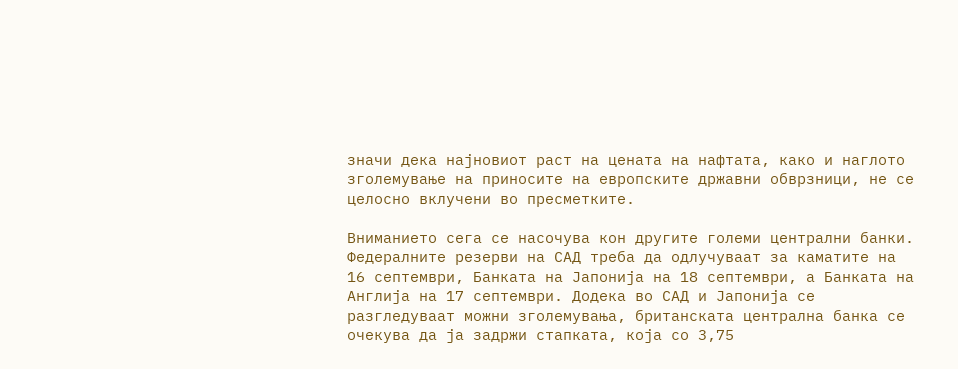значи дека најновиот раст на цената на нафтата, како и наглото зголемување на приносите на европските државни обврзници, не се целосно вклучени во пресметките.

Вниманието сега се насочува кон другите големи централни банки. Федералните резерви на САД треба да одлучуваат за каматите на 16 септември, Банката на Јапонија на 18 септември, а Банката на Англија на 17 септември. Додека во САД и Јапонија се разгледуваат можни зголемувања, британската централна банка се очекува да ја задржи стапката, која со 3,75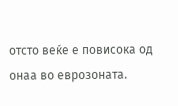отсто веќе е повисока од онаа во еврозоната.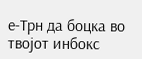е-Трн да боцка во твојот инбокс